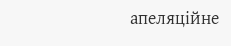апеляційне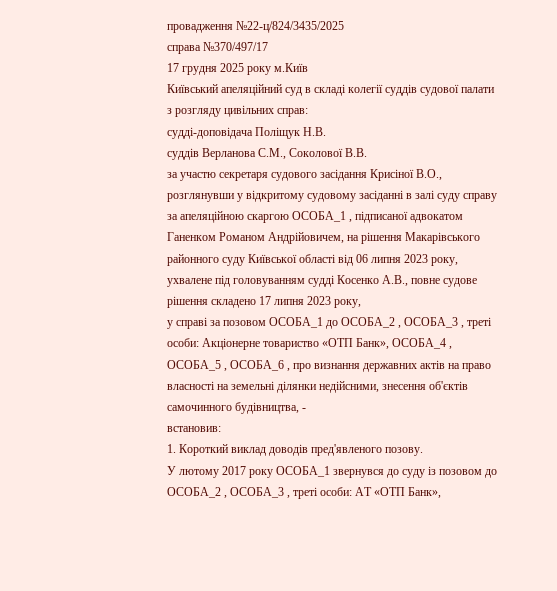провадження №22-ц/824/3435/2025
справа №370/497/17
17 грудня 2025 року м.Київ
Київський апеляційний суд в складі колегії суддів судової палати з розгляду цивільних справ:
судді-доповідача Поліщук Н.В.
суддів Верланова С.М., Соколової В.В.
за участю секретаря судового засідання Крисіної В.О.,
розглянувши у відкритому судовому засіданні в залі суду справу за апеляційною скаргою ОСОБА_1 , підписаної адвокатом Ганенком Романом Андрійовичем, на рішення Макарівського районного суду Київської області від 06 липня 2023 року, ухвалене під головуванням судді Косенко А.В., повне судове рішення складено 17 липня 2023 року,
у справі за позовом ОСОБА_1 до ОСОБА_2 , ОСОБА_3 , треті особи: Акціонерне товариство «ОТП Банк», ОСОБА_4 , ОСОБА_5 , ОСОБА_6 , про визнання державних актів на право власності на земельні ділянки недійсними, знесення об'єктів самочинного будівництва, -
встановив:
1. Короткий виклад доводів пред'явленого позову.
У лютому 2017 року ОСОБА_1 звернувся до суду із позовом до ОСОБА_2 , ОСОБА_3 , треті особи: АТ «ОТП Банк»,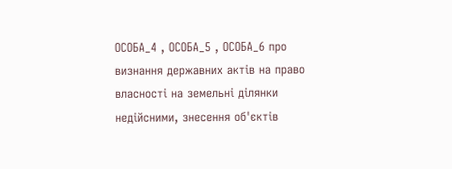ОСОБА_4 , ОСОБА_5 , ОСОБА_6 про визнання державних актів на право власності на земельні ділянки недійсними, знесення об'єктів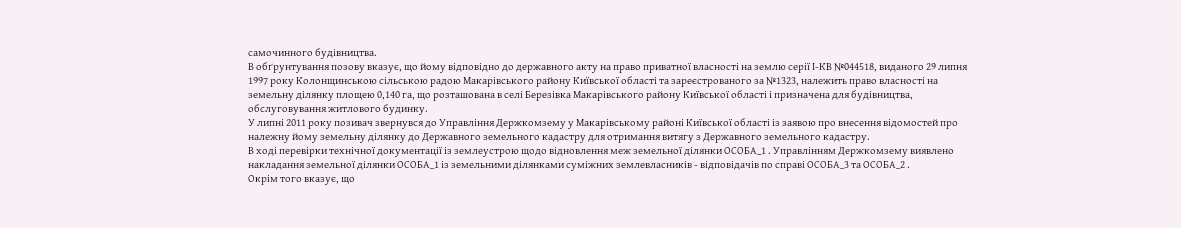самочинного будівництва.
В обґрунтування позову вказує, що йому відповідно до державного акту на право приватної власності на землю серії І-КВ №044518, виданого 29 липня 1997 року Колонщинською сільською радою Макарівського району Київської області та зареєстрованого за №1323, належить право власності на земельну ділянку площею 0,140 га, що розташована в селі Березівка Макарівського району Київської області і призначена для будівництва, обслуговування житлового будинку.
У липні 2011 року позивач звернувся до Управління Держкомзему у Макарівському районі Київської області із заявою про внесення відомостей про належну йому земельну ділянку до Державного земельного кадастру для отримання витягу з Державного земельного кадастру.
В ході перевірки технічної документації із землеустрою щодо відновлення меж земельної ділянки ОСОБА_1 . Управлінням Держкомзему виявлено накладання земельної ділянки ОСОБА_1 із земельними ділянками суміжних землевласників - відповідачів по справі ОСОБА_3 та ОСОБА_2 .
Окрім того вказує, що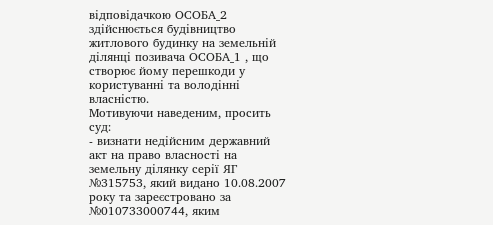відповідачкою ОСОБА_2 здійснюється будівництво житлового будинку на земельній ділянці позивача ОСОБА_1 , що створює йому перешкоди у користуванні та володінні власністю.
Мотивуючи наведеним, просить суд:
- визнати недійсним державний акт на право власності на земельну ділянку серії ЯГ №315753, який видано 10.08.2007 року та зареєстровано за №010733000744, яким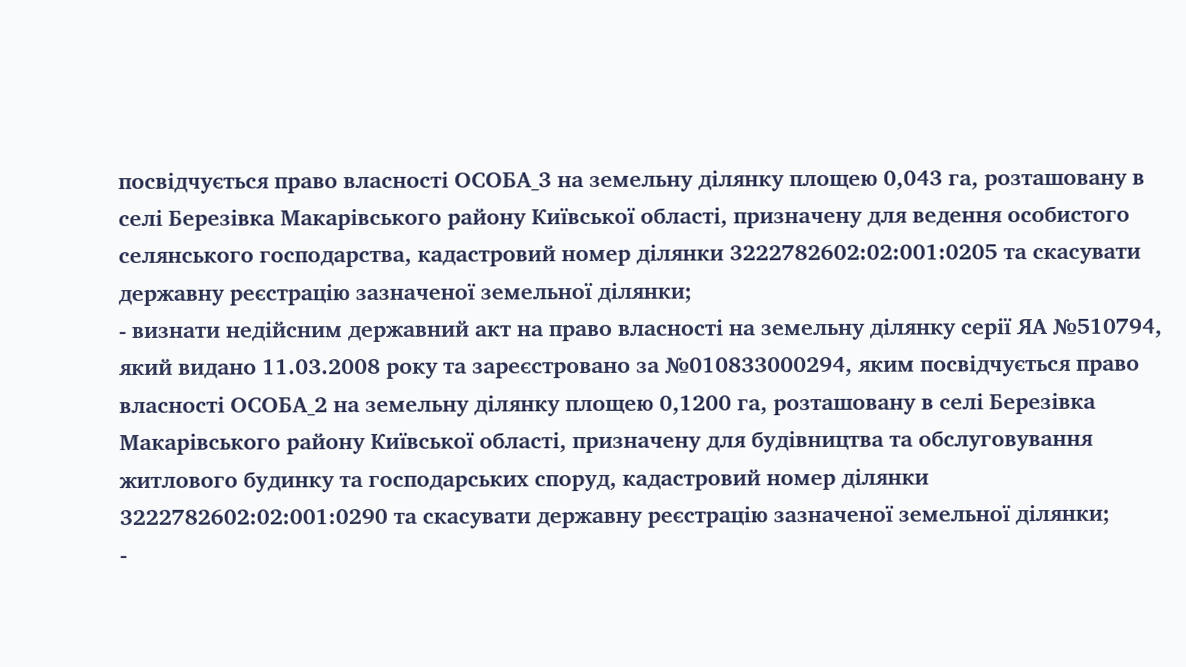посвідчується право власності ОСОБА_3 на земельну ділянку площею 0,043 га, розташовану в селі Березівка Макарівського району Київської області, призначену для ведення особистого селянського господарства, кадастровий номер ділянки 3222782602:02:001:0205 та скасувати державну реєстрацію зазначеної земельної ділянки;
- визнати недійсним державний акт на право власності на земельну ділянку серії ЯА №510794, який видано 11.03.2008 року та зареєстровано за №010833000294, яким посвідчується право власності ОСОБА_2 на земельну ділянку площею 0,1200 га, розташовану в селі Березівка Макарівського району Київської області, призначену для будівництва та обслуговування житлового будинку та господарських споруд, кадастровий номер ділянки 3222782602:02:001:0290 та скасувати державну реєстрацію зазначеної земельної ділянки;
-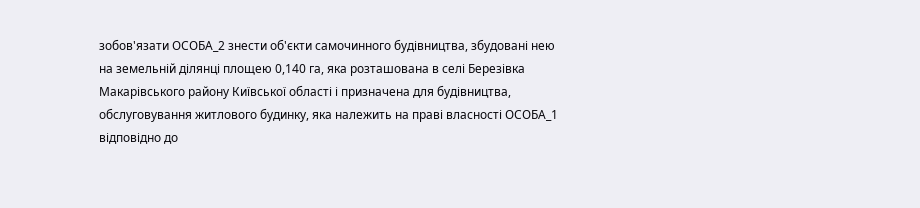зобов'язати ОСОБА_2 знести об'єкти самочинного будівництва, збудовані нею на земельній ділянці площею 0,140 га, яка розташована в селі Березівка Макарівського району Київської області і призначена для будівництва, обслуговування житлового будинку, яка належить на праві власності ОСОБА_1 відповідно до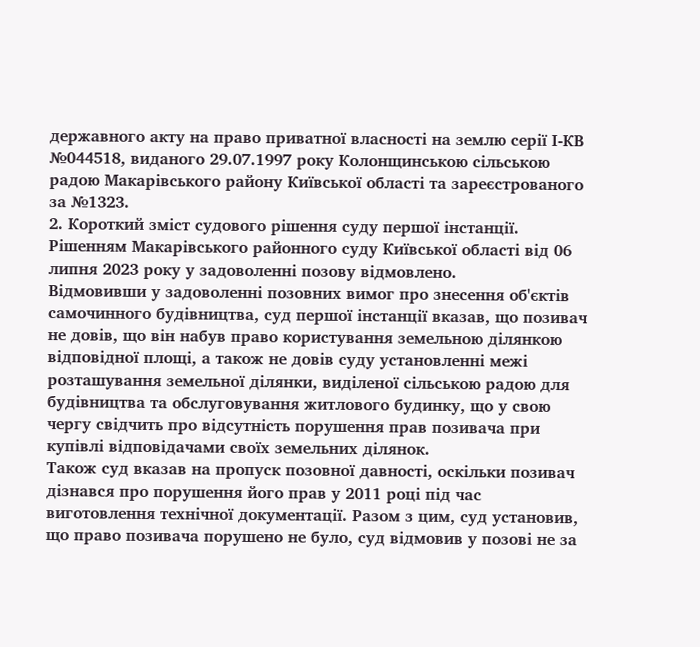державного акту на право приватної власності на землю серії І-КВ №044518, виданого 29.07.1997 року Колонщинською сільською радою Макарівського району Київської області та зареєстрованого за №1323.
2. Короткий зміст судового рішення суду першої інстанції.
Рішенням Макарівського районного суду Київської області від 06 липня 2023 року у задоволенні позову відмовлено.
Відмовивши у задоволенні позовних вимог про знесення об'єктів самочинного будівництва, суд першої інстанції вказав, що позивач не довів, що він набув право користування земельною ділянкою відповідної площі, а також не довів суду установленні межі розташування земельної ділянки, виділеної сільською радою для будівництва та обслуговування житлового будинку, що у свою чергу свідчить про відсутність порушення прав позивача при купівлі відповідачами своїх земельних ділянок.
Також суд вказав на пропуск позовної давності, оскільки позивач дізнався про порушення його прав у 2011 році під час виготовлення технічної документації. Разом з цим, суд установив, що право позивача порушено не було, суд відмовив у позові не за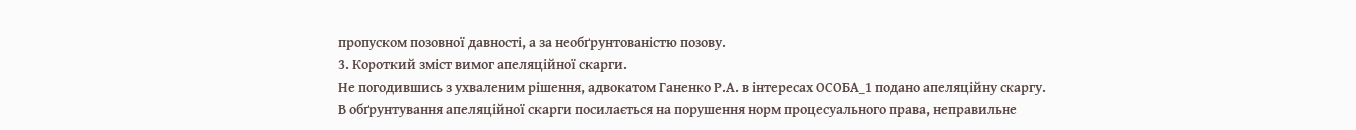пропуском позовної давності, а за необґрунтованістю позову.
3. Короткий зміст вимог апеляційної скарги.
Не погодившись з ухваленим рішення, адвокатом Ганенко Р.А. в інтересах ОСОБА_1 подано апеляційну скаргу.
В обґрунтування апеляційної скарги посилається на порушення норм процесуального права, неправильне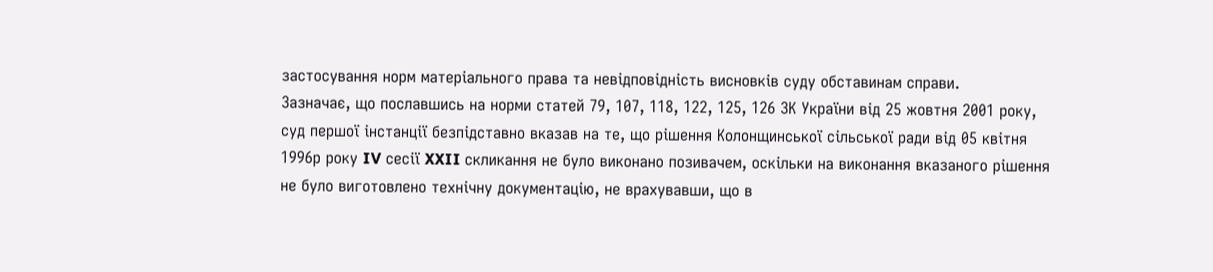застосування норм матеріального права та невідповідність висновків суду обставинам справи.
Зазначає, що пославшись на норми статей 79, 107, 118, 122, 125, 126 ЗК України від 25 жовтня 2001 року, суд першої інстанції безпідставно вказав на те, що рішення Колонщинської сільської ради від 05 квітня 1996р року IV сесії XXII скликання не було виконано позивачем, оскільки на виконання вказаного рішення не було виготовлено технічну документацію, не врахувавши, що в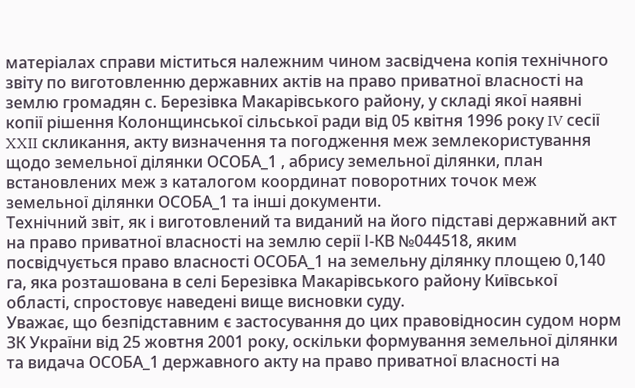матеріалах справи міститься належним чином засвідчена копія технічного звіту по виготовленню державних актів на право приватної власності на землю громадян с. Березівка Макарівського району, у складі якої наявні копії рішення Колонщинської сільської ради від 05 квітня 1996 року IV сесії XXII скликання, акту визначення та погодження меж землекористування щодо земельної ділянки ОСОБА_1 , абрису земельної ділянки, план встановлених меж з каталогом координат поворотних точок меж земельної ділянки ОСОБА_1 та інші документи.
Технічний звіт, як і виготовлений та виданий на його підставі державний акт на право приватної власності на землю серії І-КВ №044518, яким посвідчується право власності ОСОБА_1 на земельну ділянку площею 0,140 га, яка розташована в селі Березівка Макарівського району Київської області, спростовує наведені вище висновки суду.
Уважає, що безпідставним є застосування до цих правовідносин судом норм ЗК України від 25 жовтня 2001 року, оскільки формування земельної ділянки та видача ОСОБА_1 державного акту на право приватної власності на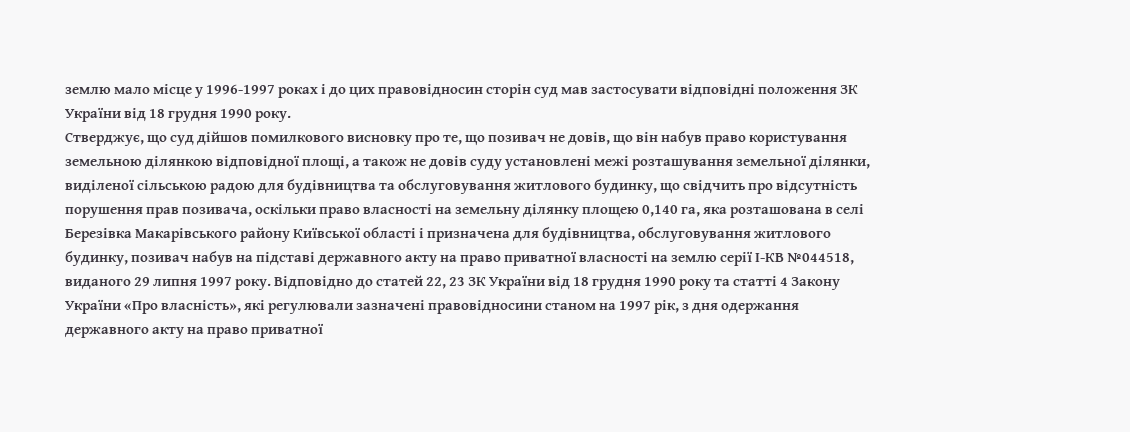землю мало місце у 1996-1997 роках і до цих правовідносин сторін суд мав застосувати відповідні положення ЗК України від 18 грудня 1990 року.
Стверджує, що суд дійшов помилкового висновку про те, що позивач не довів, що він набув право користування земельною ділянкою відповідної площі, а також не довів суду установлені межі розташування земельної ділянки, виділеної сільською радою для будівництва та обслуговування житлового будинку, що свідчить про відсутність порушення прав позивача, оскільки право власності на земельну ділянку площею 0,140 га, яка розташована в селі Березівка Макарівського району Київської області і призначена для будівництва, обслуговування житлового будинку, позивач набув на підставі державного акту на право приватної власності на землю серії І-КВ №044518, виданого 29 липня 1997 року. Відповідно до статей 22, 23 ЗК України від 18 грудня 1990 року та статті 4 Закону України «Про власність», які регулювали зазначені правовідносини станом на 1997 рік, з дня одержання державного акту на право приватної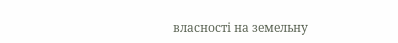власності на земельну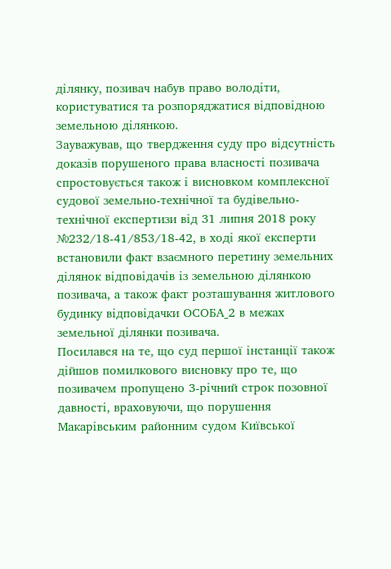ділянку, позивач набув право володіти, користуватися та розпоряджатися відповідною земельною ділянкою.
Зауважував, що твердження суду про відсутність доказів порушеного права власності позивача спростовується також і висновком комплексної судової земельно-технічної та будівельно- технічної експертизи від 31 липня 2018 року №232/18-41/853/18-42, в ході якої експерти встановили факт взаємного перетину земельних ділянок відповідачів із земельною ділянкою позивача, а також факт розташування житлового будинку відповідачки ОСОБА_2 в межах земельної ділянки позивача.
Посилався на те, що суд першої інстанції також дійшов помилкового висновку про те, що позивачем пропущено 3-річний строк позовної давності, враховуючи, що порушення Макарівським районним судом Київської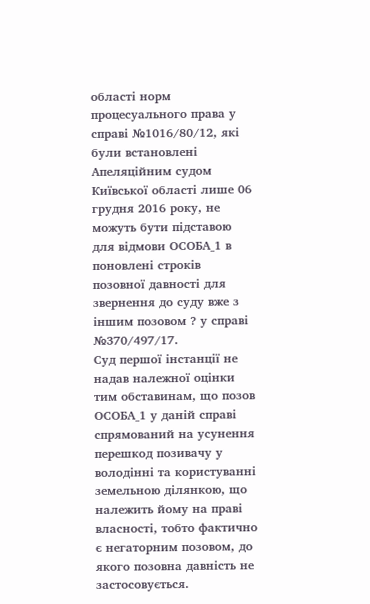області норм процесуального права у справі №1016/80/12, які були встановлені Апеляційним судом Київської області лише 06 грудня 2016 року, не можуть бути підставою для відмови ОСОБА_1 в поновлені строків позовної давності для звернення до суду вже з іншим позовом ? у справі №370/497/17.
Суд першої інстанції не надав належної оцінки тим обставинам, що позов ОСОБА_1 у даній справі спрямований на усунення перешкод позивачу у володінні та користуванні земельною ділянкою, що належить йому на праві власності, тобто фактично є негаторним позовом, до якого позовна давність не застосовується.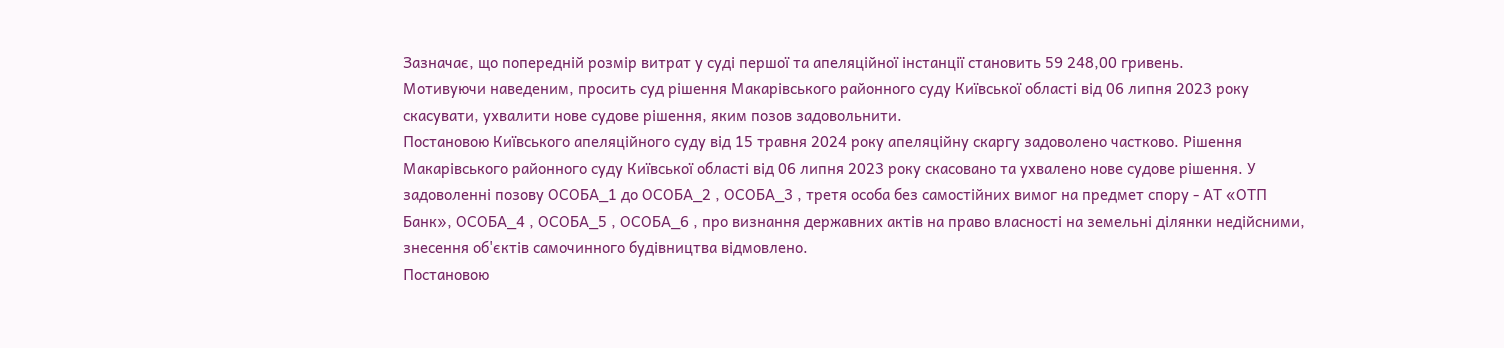Зазначає, що попередній розмір витрат у суді першої та апеляційної інстанції становить 59 248,00 гривень.
Мотивуючи наведеним, просить суд рішення Макарівського районного суду Київської області від 06 липня 2023 року скасувати, ухвалити нове судове рішення, яким позов задовольнити.
Постановою Київського апеляційного суду від 15 травня 2024 року апеляційну скаргу задоволено частково. Рішення Макарівського районного суду Київської області від 06 липня 2023 року скасовано та ухвалено нове судове рішення. У задоволенні позову ОСОБА_1 до ОСОБА_2 , ОСОБА_3 , третя особа без самостійних вимог на предмет спору - АТ «ОТП Банк», ОСОБА_4 , ОСОБА_5 , ОСОБА_6 , про визнання державних актів на право власності на земельні ділянки недійсними, знесення об'єктів самочинного будівництва відмовлено.
Постановою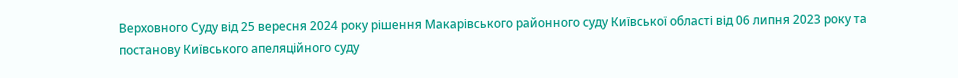Верховного Суду від 25 вересня 2024 року рішення Макарівського районного суду Київської області від 06 липня 2023 року та постанову Київського апеляційного суду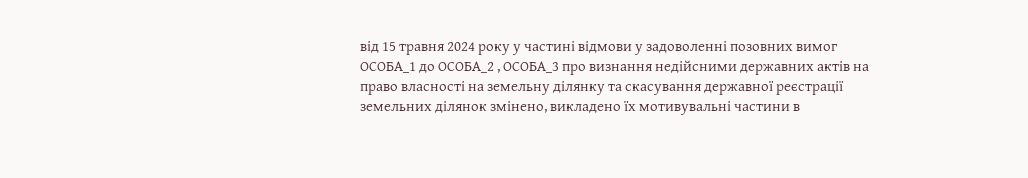від 15 травня 2024 року у частині відмови у задоволенні позовних вимог ОСОБА_1 до ОСОБА_2 , ОСОБА_3 про визнання недійсними державних актів на право власності на земельну ділянку та скасування державної реєстрації земельних ділянок змінено, викладено їх мотивувальні частини в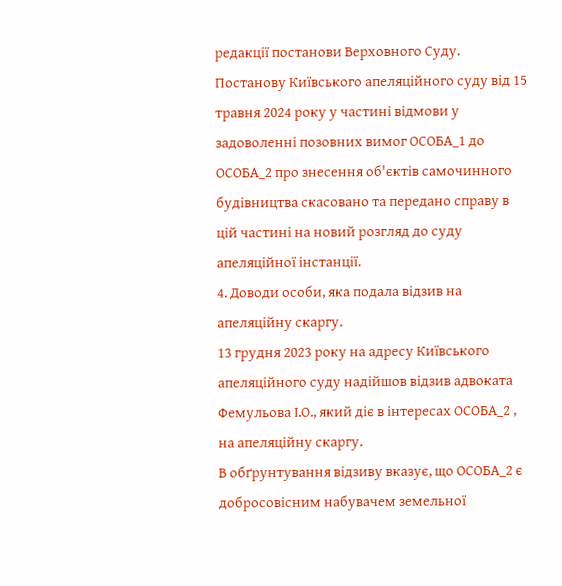редакції постанови Верховного Суду.
Постанову Київського апеляційного суду від 15 травня 2024 року у частині відмови у задоволенні позовних вимог ОСОБА_1 до ОСОБА_2 про знесення об'єктів самочинного будівництва скасовано та передано справу в цій частині на новий розгляд до суду апеляційної інстанції.
4. Доводи особи, яка подала відзив на апеляційну скаргу.
13 грудня 2023 року на адресу Київського апеляційного суду надійшов відзив адвоката Фемульова І.О., який діє в інтересах ОСОБА_2 , на апеляційну скаргу.
В обґрунтування відзиву вказує, що ОСОБА_2 є добросовісним набувачем земельної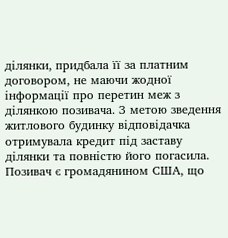ділянки, придбала її за платним договором, не маючи жодної інформації про перетин меж з ділянкою позивача. З метою зведення житлового будинку відповідачка отримувала кредит під заставу ділянки та повністю його погасила. Позивач є громадянином США, що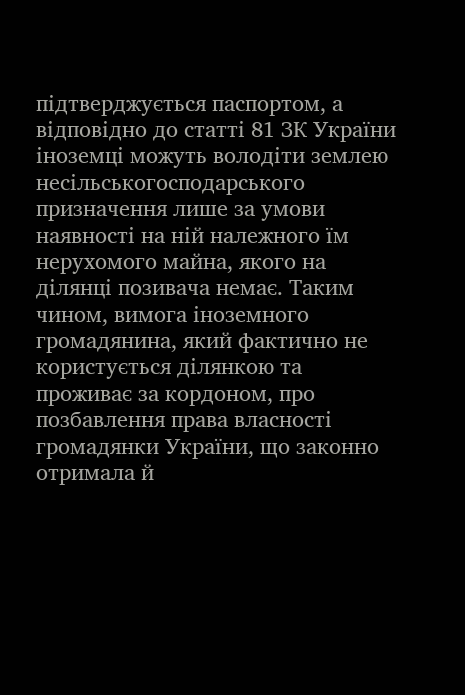підтверджується паспортом, а відповідно до статті 81 ЗК України іноземці можуть володіти землею несільськогосподарського призначення лише за умови наявності на ній належного їм нерухомого майна, якого на ділянці позивача немає. Таким чином, вимога іноземного громадянина, який фактично не користується ділянкою та проживає за кордоном, про позбавлення права власності громадянки України, що законно отримала й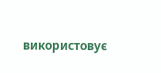використовує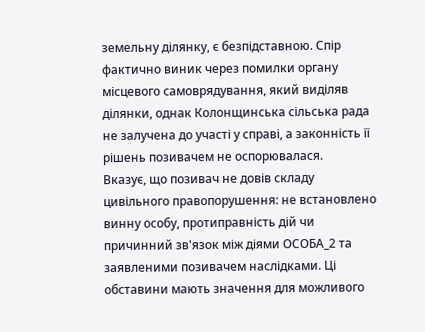земельну ділянку, є безпідставною. Спір фактично виник через помилки органу місцевого самоврядування, який виділяв ділянки, однак Колонщинська сільська рада не залучена до участі у справі, а законність її рішень позивачем не оспорювалася.
Вказує, що позивач не довів складу цивільного правопорушення: не встановлено винну особу, протиправність дій чи причинний зв'язок між діями ОСОБА_2 та заявленими позивачем наслідками. Ці обставини мають значення для можливого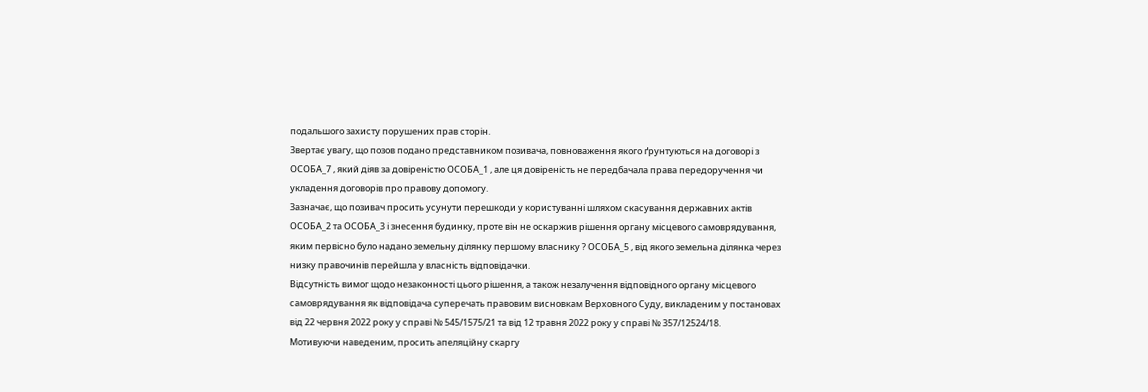подальшого захисту порушених прав сторін.
Звертає увагу, що позов подано представником позивача, повноваження якого ґрунтуються на договорі з ОСОБА_7 , який діяв за довіреністю ОСОБА_1 , але ця довіреність не передбачала права передоручення чи укладення договорів про правову допомогу.
Зазначає, що позивач просить усунути перешкоди у користуванні шляхом скасування державних актів ОСОБА_2 та ОСОБА_3 і знесення будинку, проте він не оскаржив рішення органу місцевого самоврядування, яким первісно було надано земельну ділянку першому власнику ? ОСОБА_5 , від якого земельна ділянка через низку правочинів перейшла у власність відповідачки.
Відсутність вимог щодо незаконності цього рішення, а також незалучення відповідного органу місцевого самоврядування як відповідача суперечать правовим висновкам Верховного Суду, викладеним у постановах від 22 червня 2022 року у справі № 545/1575/21 та від 12 травня 2022 року у справі № 357/12524/18.
Мотивуючи наведеним, просить апеляційну скаргу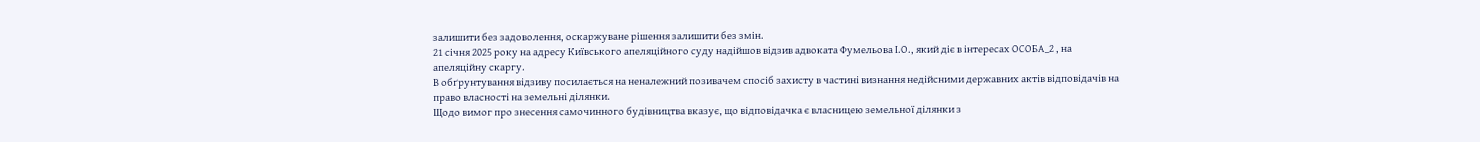залишити без задоволення, оскаржуване рішення залишити без змін.
21 січня 2025 року на адресу Київського апеляційного суду надійшов відзив адвоката Фумельова І.О., який діє в інтересах ОСОБА_2 , на апеляційну скаргу.
В обґрунтування відзиву посилається на неналежний позивачем спосіб захисту в частині визнання недійсними державних актів відповідачів на право власності на земельні ділянки.
Щодо вимог про знесення самочинного будівництва вказує, що відповідачка є власницею земельної ділянки з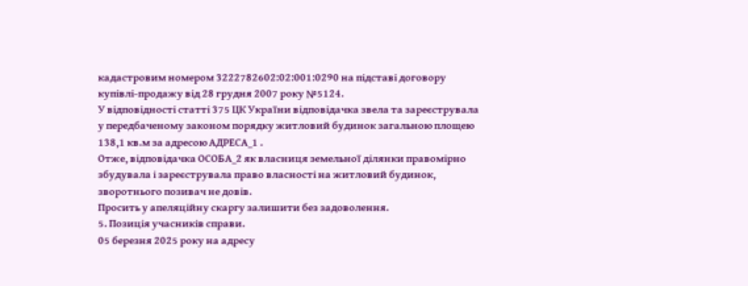кадастровим номером 3222782602:02:001:0290 на підставі договору купівлі-продажу від 28 грудня 2007 року №5124.
У відповідності статті 375 ЦК України відповідачка звела та зареєструвала у передбаченому законом порядку житловий будинок загальною площею 138,1 кв.м за адресою АДРЕСА_1 .
Отже, відповідачка ОСОБА_2 як власниця земельної ділянки правомірно збудувала і зареєструвала право власності на житловий будинок, зворотнього позивач не довів.
Просить у апеляційну скаргу залишити без задоволення.
5. Позиція учасників справи.
05 березня 2025 року на адресу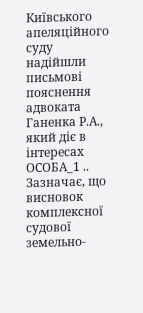Київського апеляційного суду надійшли письмові пояснення адвоката Ганенка Р.А., який діє в інтересах ОСОБА_1 ..
Зазначає, що висновок комплексної судової земельно-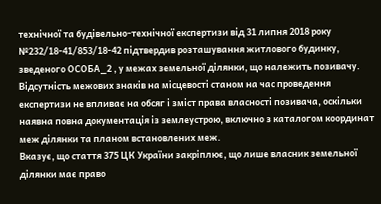технічної та будівельно-технічної експертизи від 31 липня 2018 року №232/18-41/853/18-42 підтвердив розташування житлового будинку, зведеного ОСОБА_2 , у межах земельної ділянки, що належить позивачу. Відсутність межових знаків на місцевості станом на час проведення експертизи не впливає на обсяг і зміст права власності позивача, оскільки наявна повна документація із землеустрою, включно з каталогом координат меж ділянки та планом встановлених меж.
Вказує, що стаття 375 ЦК України закріплює, що лише власник земельної ділянки має право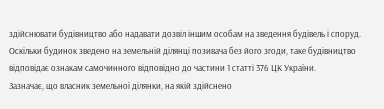здійснювати будівництво або надавати дозвіл іншим особам на зведення будівель і споруд. Оскільки будинок зведено на земельній ділянці позивача без його згоди, таке будівництво відповідає ознакам самочинного відповідно до частини 1 статті 376 ЦК України.
Зазначає, що власник земельної ділянки, на якій здійснено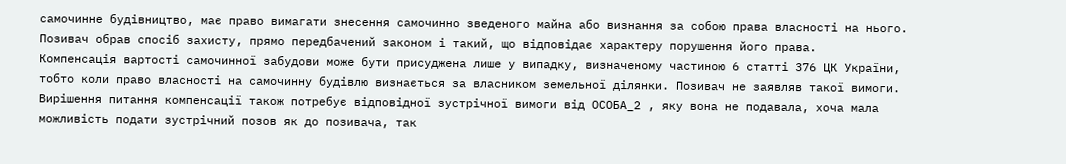самочинне будівництво, має право вимагати знесення самочинно зведеного майна або визнання за собою права власності на нього. Позивач обрав спосіб захисту, прямо передбачений законом і такий, що відповідає характеру порушення його права.
Компенсація вартості самочинної забудови може бути присуджена лише у випадку, визначеному частиною 6 статті 376 ЦК України, тобто коли право власності на самочинну будівлю визнається за власником земельної ділянки. Позивач не заявляв такої вимоги. Вирішення питання компенсації також потребує відповідної зустрічної вимоги від ОСОБА_2 , яку вона не подавала, хоча мала можливість подати зустрічний позов як до позивача, так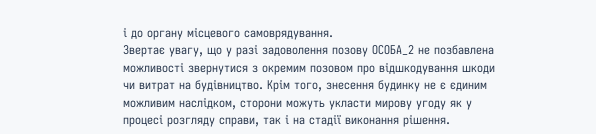і до органу місцевого самоврядування.
Звертає увагу, що у разі задоволення позову ОСОБА_2 не позбавлена можливості звернутися з окремим позовом про відшкодування шкоди чи витрат на будівництво. Крім того, знесення будинку не є єдиним можливим наслідком, сторони можуть укласти мирову угоду як у процесі розгляду справи, так і на стадії виконання рішення.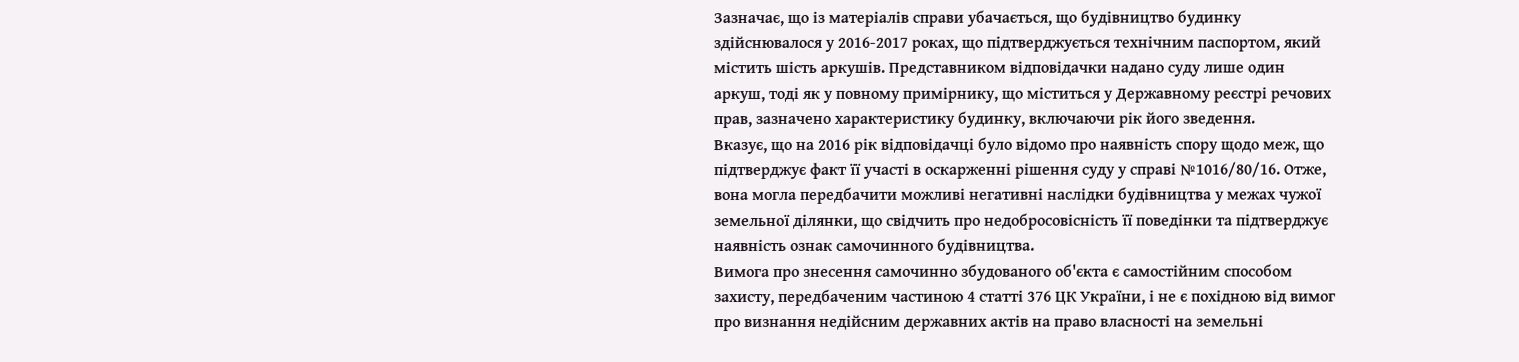Зазначає, що із матеріалів справи убачається, що будівництво будинку здійснювалося у 2016-2017 роках, що підтверджується технічним паспортом, який містить шість аркушів. Представником відповідачки надано суду лише один аркуш, тоді як у повному примірнику, що міститься у Державному реєстрі речових прав, зазначено характеристику будинку, включаючи рік його зведення.
Вказує, що на 2016 рік відповідачці було відомо про наявність спору щодо меж, що підтверджує факт її участі в оскарженні рішення суду у справі №1016/80/16. Отже, вона могла передбачити можливі негативні наслідки будівництва у межах чужої земельної ділянки, що свідчить про недобросовісність її поведінки та підтверджує наявність ознак самочинного будівництва.
Вимога про знесення самочинно збудованого об'єкта є самостійним способом захисту, передбаченим частиною 4 статті 376 ЦК України, і не є похідною від вимог про визнання недійсним державних актів на право власності на земельні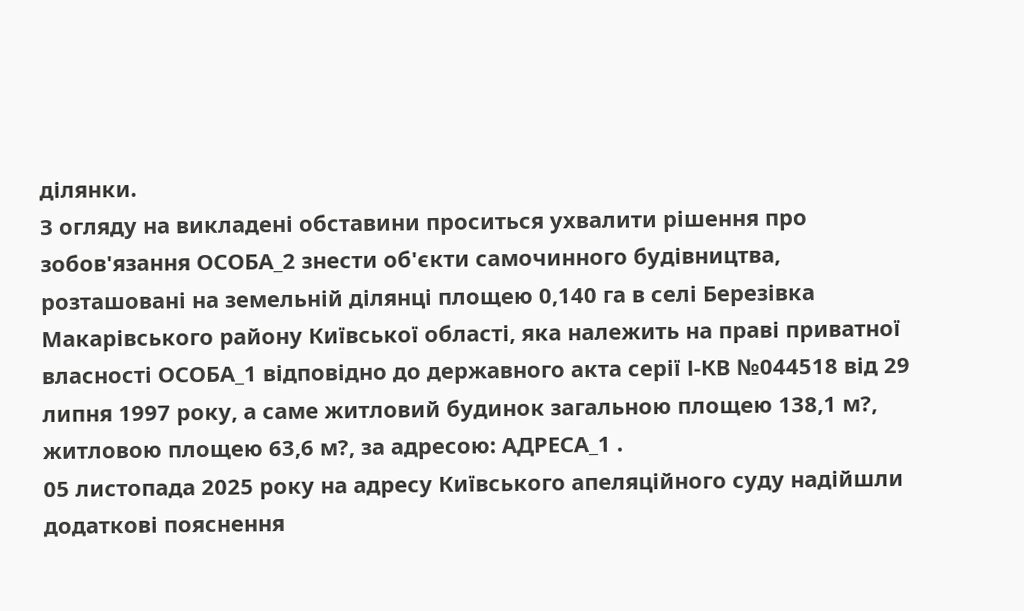ділянки.
З огляду на викладені обставини проситься ухвалити рішення про зобов'язання ОСОБА_2 знести об'єкти самочинного будівництва, розташовані на земельній ділянці площею 0,140 га в селі Березівка Макарівського району Київської області, яка належить на праві приватної власності ОСОБА_1 відповідно до державного акта серії І-КВ №044518 від 29 липня 1997 року, а саме житловий будинок загальною площею 138,1 м?, житловою площею 63,6 м?, за адресою: АДРЕСА_1 .
05 листопада 2025 року на адресу Київського апеляційного суду надійшли додаткові пояснення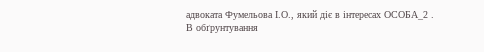адвоката Фумельова І.О., який діє в інтересах ОСОБА_2 .
В обґрунтування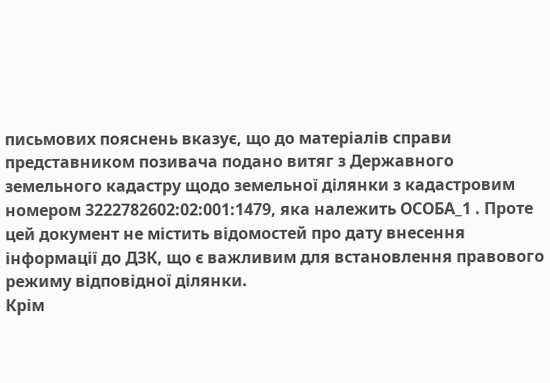письмових пояснень вказує, що до матеріалів справи представником позивача подано витяг з Державного земельного кадастру щодо земельної ділянки з кадастровим номером 3222782602:02:001:1479, яка належить ОСОБА_1 . Проте цей документ не містить відомостей про дату внесення інформації до ДЗК, що є важливим для встановлення правового режиму відповідної ділянки.
Крім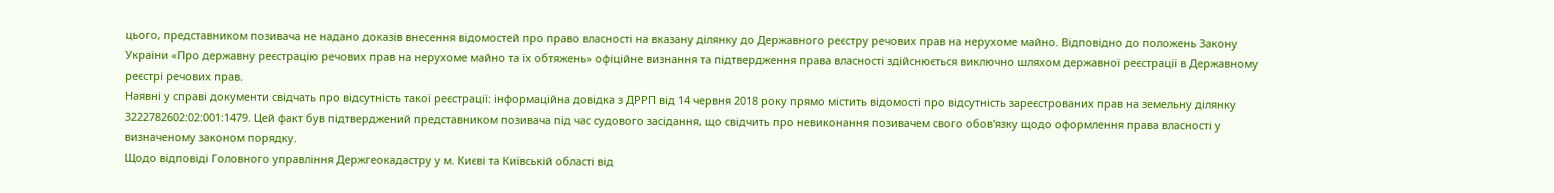цього, представником позивача не надано доказів внесення відомостей про право власності на вказану ділянку до Державного реєстру речових прав на нерухоме майно. Відповідно до положень Закону України «Про державну реєстрацію речових прав на нерухоме майно та їх обтяжень» офіційне визнання та підтвердження права власності здійснюється виключно шляхом державної реєстрації в Державному реєстрі речових прав.
Наявні у справі документи свідчать про відсутність такої реєстрації: інформаційна довідка з ДРРП від 14 червня 2018 року прямо містить відомості про відсутність зареєстрованих прав на земельну ділянку 3222782602:02:001:1479. Цей факт був підтверджений представником позивача під час судового засідання, що свідчить про невиконання позивачем свого обов'язку щодо оформлення права власності у визначеному законом порядку.
Щодо відповіді Головного управління Держгеокадастру у м. Києві та Київській області від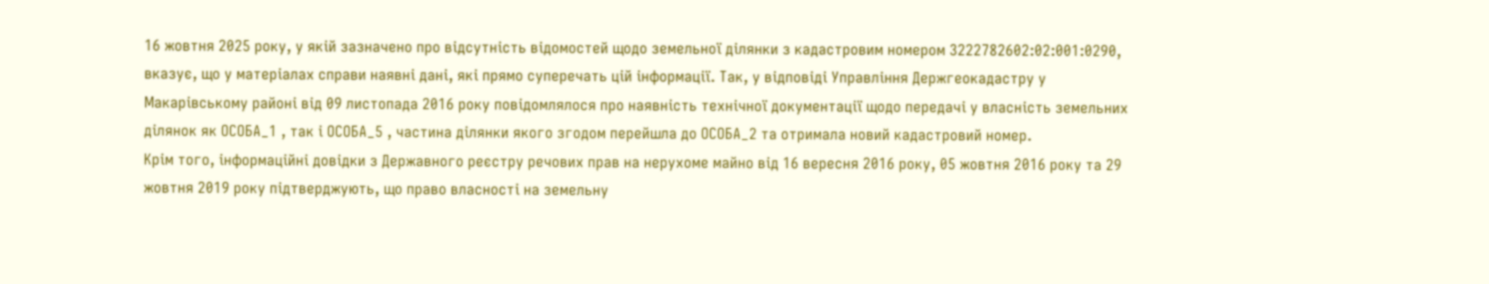16 жовтня 2025 року, у якій зазначено про відсутність відомостей щодо земельної ділянки з кадастровим номером 3222782602:02:001:0290, вказує, що у матеріалах справи наявні дані, які прямо суперечать цій інформації. Так, у відповіді Управління Держгеокадастру у Макарівському районі від 09 листопада 2016 року повідомлялося про наявність технічної документації щодо передачі у власність земельних ділянок як ОСОБА_1 , так і ОСОБА_5 , частина ділянки якого згодом перейшла до ОСОБА_2 та отримала новий кадастровий номер.
Крім того, інформаційні довідки з Державного реєстру речових прав на нерухоме майно від 16 вересня 2016 року, 05 жовтня 2016 року та 29 жовтня 2019 року підтверджують, що право власності на земельну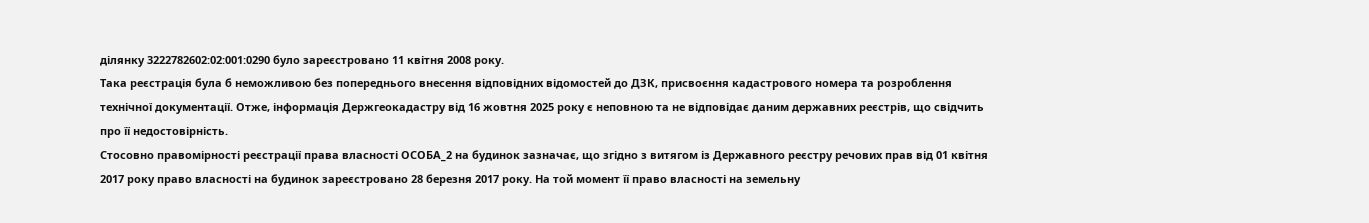ділянку 3222782602:02:001:0290 було зареєстровано 11 квітня 2008 року.
Така реєстрація була б неможливою без попереднього внесення відповідних відомостей до ДЗК, присвоєння кадастрового номера та розроблення технічної документації. Отже, інформація Держгеокадастру від 16 жовтня 2025 року є неповною та не відповідає даним державних реєстрів, що свідчить про її недостовірність.
Стосовно правомірності реєстрації права власності ОСОБА_2 на будинок зазначає, що згідно з витягом із Державного реєстру речових прав від 01 квітня 2017 року право власності на будинок зареєстровано 28 березня 2017 року. На той момент її право власності на земельну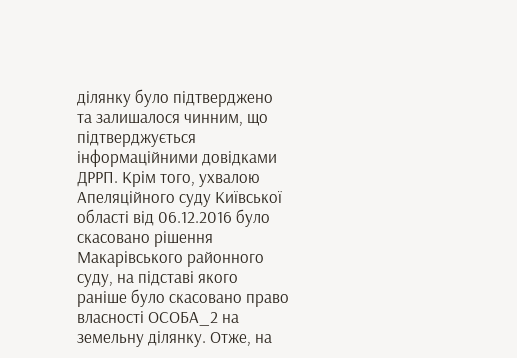ділянку було підтверджено та залишалося чинним, що підтверджується інформаційними довідками ДРРП. Крім того, ухвалою Апеляційного суду Київської області від 06.12.2016 було скасовано рішення Макарівського районного суду, на підставі якого раніше було скасовано право власності ОСОБА_2 на земельну ділянку. Отже, на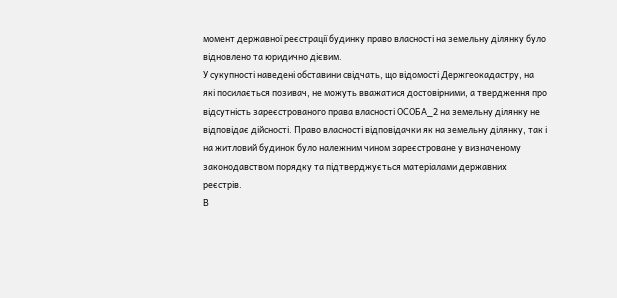момент державної реєстрації будинку право власності на земельну ділянку було відновлено та юридично дієвим.
У сукупності наведені обставини свідчать, що відомості Держгеокадастру, на які посилається позивач, не можуть вважатися достовірними, а твердження про відсутність зареєстрованого права власності ОСОБА_2 на земельну ділянку не відповідає дійсності. Право власності відповідачки як на земельну ділянку, так і на житловий будинок було належним чином зареєстроване у визначеному законодавством порядку та підтверджується матеріалами державних реєстрів.
В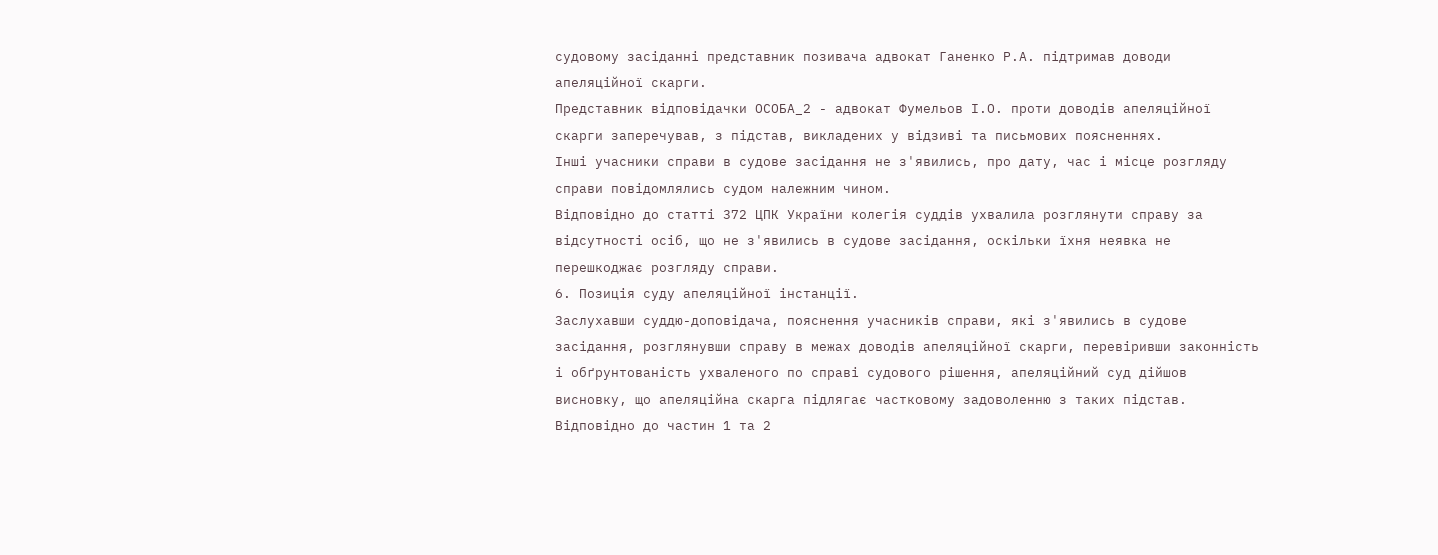судовому засіданні представник позивача адвокат Ганенко Р.А. підтримав доводи апеляційної скарги.
Представник відповідачки ОСОБА_2 - адвокат Фумельов І.О. проти доводів апеляційної скарги заперечував, з підстав, викладених у відзиві та письмових поясненнях.
Інші учасники справи в судове засідання не з'явились, про дату, час і місце розгляду справи повідомлялись судом належним чином.
Відповідно до статті 372 ЦПК України колегія суддів ухвалила розглянути справу за відсутності осіб, що не з'явились в судове засідання, оскільки їхня неявка не перешкоджає розгляду справи.
6. Позиція суду апеляційної інстанції.
Заслухавши суддю-доповідача, пояснення учасників справи, які з'явились в судове засідання, розглянувши справу в межах доводів апеляційної скарги, перевіривши законність і обґрунтованість ухваленого по справі судового рішення, апеляційний суд дійшов висновку, що апеляційна скарга підлягає частковому задоволенню з таких підстав.
Відповідно до частин 1 та 2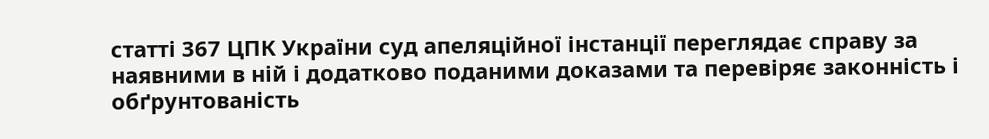статті 367 ЦПК України суд апеляційної інстанції переглядає справу за наявними в ній і додатково поданими доказами та перевіряє законність і обґрунтованість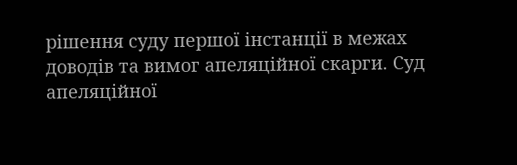рішення суду першої інстанції в межах доводів та вимог апеляційної скарги. Суд апеляційної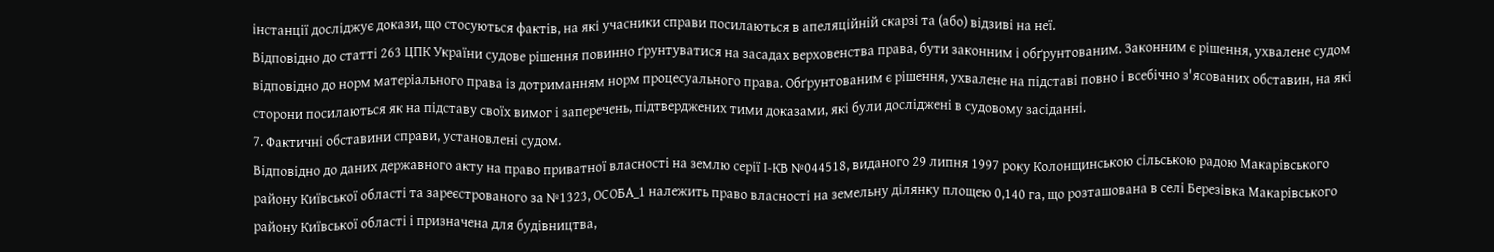інстанції досліджує докази, що стосуються фактів, на які учасники справи посилаються в апеляційній скарзі та (або) відзиві на неї.
Відповідно до статті 263 ЦПК України судове рішення повинно ґрунтуватися на засадах верховенства права, бути законним і обґрунтованим. Законним є рішення, ухвалене судом відповідно до норм матеріального права із дотриманням норм процесуального права. Обґрунтованим є рішення, ухвалене на підставі повно і всебічно з'ясованих обставин, на які сторони посилаються як на підставу своїх вимог і заперечень, підтверджених тими доказами, які були досліджені в судовому засіданні.
7. Фактичні обставини справи, установлені судом.
Відповідно до даних державного акту на право приватної власності на землю серії І-КВ №044518, виданого 29 липня 1997 року Колонщинською сільською радою Макарівського району Київської області та зареєстрованого за №1323, ОСОБА_1 належить право власності на земельну ділянку площею 0,140 га, що розташована в селі Березівка Макарівського району Київської області і призначена для будівництва,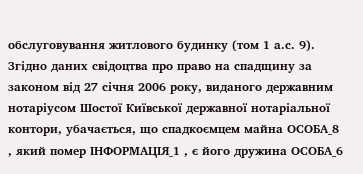обслуговування житлового будинку (том 1 а.с. 9).
Згідно даних свідоцтва про право на спадщину за законом від 27 січня 2006 року, виданого державним нотаріусом Шостої Київської державної нотаріальної контори, убачається, що спадкоємцем майна ОСОБА_8 , який помер ІНФОРМАЦІЯ_1 , є його дружина ОСОБА_6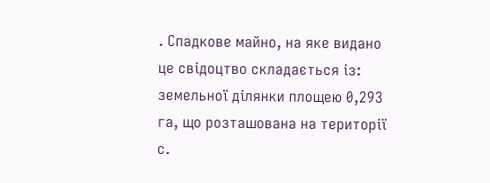. Спадкове майно, на яке видано це свідоцтво складається із: земельної ділянки площею 0,293 га, що розташована на території с.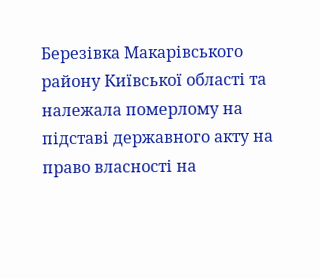Березівка Макарівського району Київської області та належала померлому на підставі державного акту на право власності на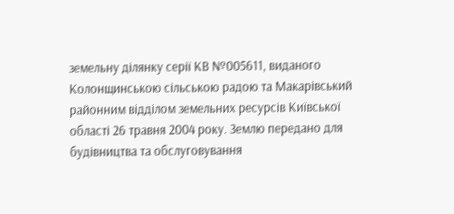земельну ділянку серії КВ №005611, виданого Колонщинською сільською радою та Макарівський районним відділом земельних ресурсів Київської області 26 травня 2004 року. Землю передано для будівництва та обслуговування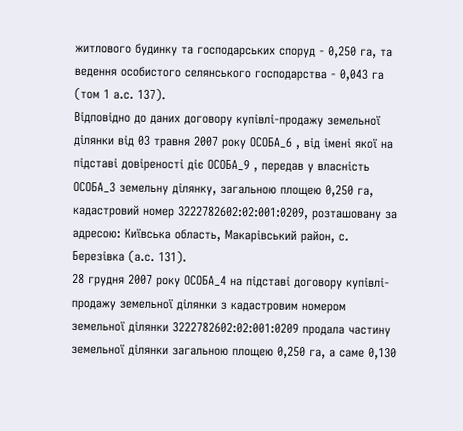житлового будинку та господарських споруд - 0,250 га, та ведення особистого селянського господарства - 0,043 га (том 1 а.с. 137).
Відповідно до даних договору купівлі-продажу земельної ділянки від 03 травня 2007 року ОСОБА_6 , від імені якої на підставі довіреності діє ОСОБА_9 , передав у власність ОСОБА_3 земельну ділянку, загальною площею 0,250 га, кадастровий номер 3222782602:02:001:0209, розташовану за адресою: Київська область, Макарівський район, с. Березівка (а.с. 131).
28 грудня 2007 року ОСОБА_4 на підставі договору купівлі-продажу земельної ділянки з кадастровим номером земельної ділянки 3222782602:02:001:0209 продала частину земельної ділянки загальною площею 0,250 га, а саме 0,130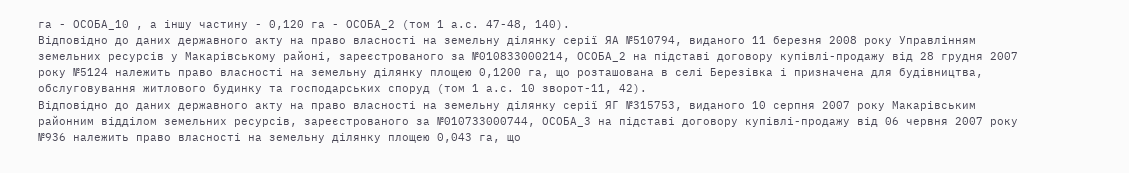га - ОСОБА_10 , а іншу частину - 0,120 га - ОСОБА_2 (том 1 а.с. 47-48, 140).
Відповідно до даних державного акту на право власності на земельну ділянку серії ЯА №510794, виданого 11 березня 2008 року Управлінням земельних ресурсів у Макарівському районі, зареєстрованого за №010833000214, ОСОБА_2 на підставі договору купівлі-продажу від 28 грудня 2007 року №5124 належить право власності на земельну ділянку площею 0,1200 га, що розташована в селі Березівка і призначена для будівництва, обслуговування житлового будинку та господарських споруд (том 1 а.с. 10 зворот-11, 42).
Відповідно до даних державного акту на право власності на земельну ділянку серії ЯГ №315753, виданого 10 серпня 2007 року Макарівським районним відділом земельних ресурсів, зареєстрованого за №010733000744, ОСОБА_3 на підставі договору купівлі-продажу від 06 червня 2007 року №936 належить право власності на земельну ділянку площею 0,043 га, що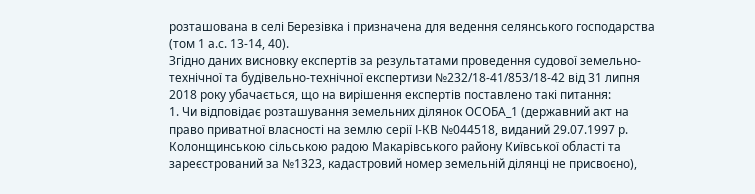розташована в селі Березівка і призначена для ведення селянського господарства (том 1 а.с. 13-14, 40).
Згідно даних висновку експертів за результатами проведення судової земельно-технічної та будівельно-технічної експертизи №232/18-41/853/18-42 від 31 липня 2018 року убачається, що на вирішення експертів поставлено такі питання:
1. Чи відповідає розташування земельних ділянок ОСОБА_1 (державний акт на право приватної власності на землю серії І-КВ №044518, виданий 29.07.1997 р. Колонщинською сільською радою Макарівського району Київської області та зареєстрований за №1323, кадастровий номер земельній ділянці не присвоєно),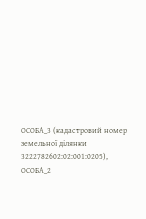ОСОБА_3 (кадастровий номер земельної ділянки 3222782602:02:001:0205), ОСОБА_2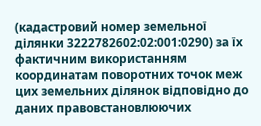(кадастровий номер земельної ділянки 3222782602:02:001:0290) за їх фактичним використанням координатам поворотних точок меж цих земельних ділянок відповідно до даних правовстановлюючих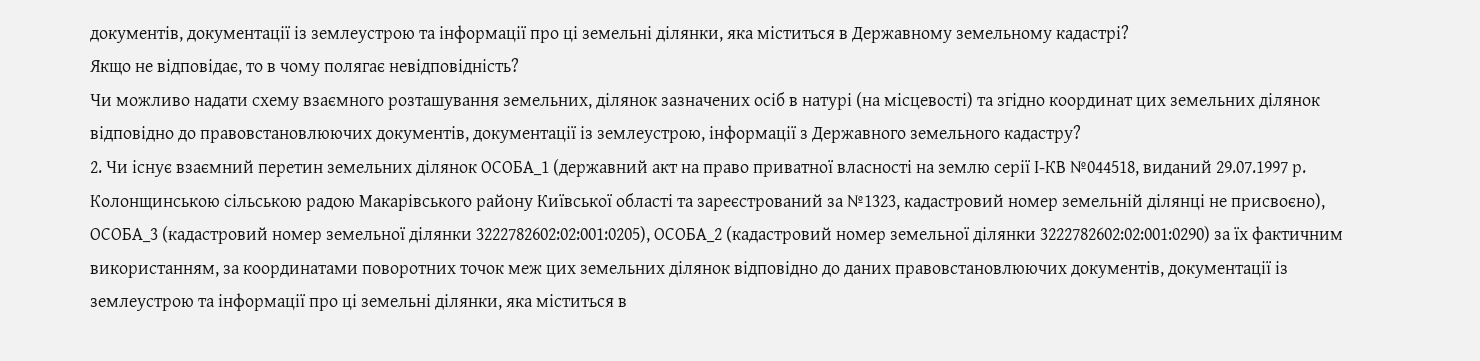документів, документації із землеустрою та інформації про ці земельні ділянки, яка міститься в Державному земельному кадастрі?
Якщо не відповідає, то в чому полягає невідповідність?
Чи можливо надати схему взаємного розташування земельних, ділянок зазначених осіб в натурі (на місцевості) та згідно координат цих земельних ділянок відповідно до правовстановлюючих документів, документації із землеустрою, інформації з Державного земельного кадастру?
2. Чи існує взаємний перетин земельних ділянок ОСОБА_1 (державний акт на право приватної власності на землю серії І-КВ №044518, виданий 29.07.1997 р. Колонщинською сільською радою Макарівського району Київської області та зареєстрований за №1323, кадастровий номер земельній ділянці не присвоєно), ОСОБА_3 (кадастровий номер земельної ділянки 3222782602:02:001:0205), ОСОБА_2 (кадастровий номер земельної ділянки 3222782602:02:001:0290) за їх фактичним використанням, за координатами поворотних точок меж цих земельних ділянок відповідно до даних правовстановлюючих документів, документації із землеустрою та інформації про ці земельні ділянки, яка міститься в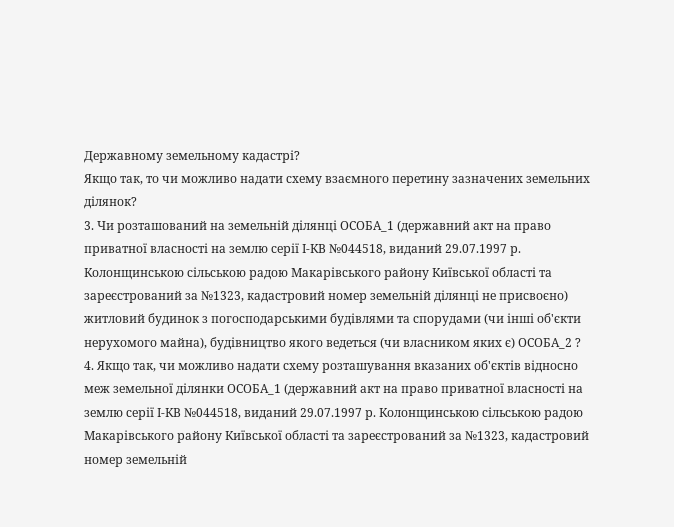Державному земельному кадастрі?
Якщо так, то чи можливо надати схему взаємного перетину зазначених земельних ділянок?
3. Чи розташований на земельній ділянці ОСОБА_1 (державний акт на право приватної власності на землю серії І-КВ №044518, виданий 29.07.1997 р. Колонщинською сільською радою Макарівського району Київської області та зареєстрований за №1323, кадастровий номер земельній ділянці не присвоєно) житловий будинок з погосподарськими будівлями та спорудами (чи інші об'єкти нерухомого майна), будівництво якого ведеться (чи власником яких є) ОСОБА_2 ?
4. Якщо так, чи можливо надати схему розташування вказаних об'єктів відносно меж земельної ділянки ОСОБА_1 (державний акт на право приватної власності на землю серії І-КВ №044518, виданий 29.07.1997 р. Колонщинською сільською радою Макарівського району Київської області та зареєстрований за №1323, кадастровий номер земельній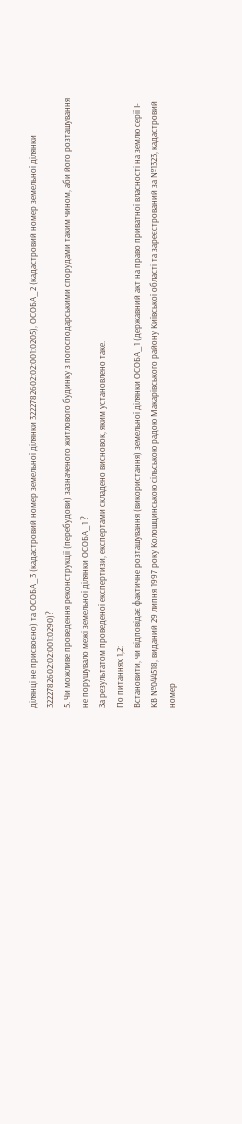ділянці не присвоєно) та ОСОБА_3 (кадастровий номер земельної ділянки 3222782602:02:001:0205), ОСОБА_2 (кадастровий номер земельної ділянки 3222782602:02:001:0290)?
5. Чи можливе проведення реконструкції (перебудови) зазначеного житлового будинку з погосподарськими спорудами таким чином, аби його розташування не порушувало межі земельної ділянки ОСОБА_1 ?
За результатом проведеної експертизи, експертами складено висновок, яким установлено таке.
По питаннях 1,2:
Встановити, чи відповідає фактичне розташування (використання) земельної ділянки ОСОБА_1 (державний акт на право приватної власності на землю серії І-КВ №044518, виданий 29 липня 1997 року Колошцинською сільською радою Макарівського району Київської області та зареєстрований за №1323, кадастровий номер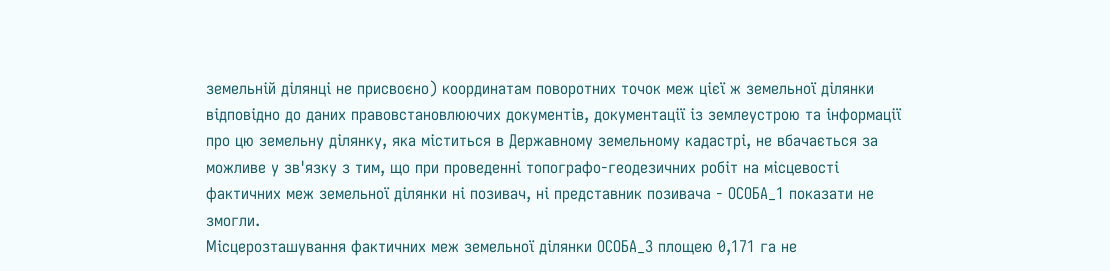земельній ділянці не присвоєно) координатам поворотних точок меж цієї ж земельної ділянки відповідно до даних правовстановлюючих документів, документації із землеустрою та інформації про цю земельну ділянку, яка міститься в Державному земельному кадастрі, не вбачається за можливе у зв'язку з тим, що при проведенні топографо-геодезичних робіт на місцевості фактичних меж земельної ділянки ні позивач, ні представник позивача - ОСОБА_1 показати не змогли.
Місцерозташування фактичних меж земельної ділянки ОСОБА_3 площею 0,171 га не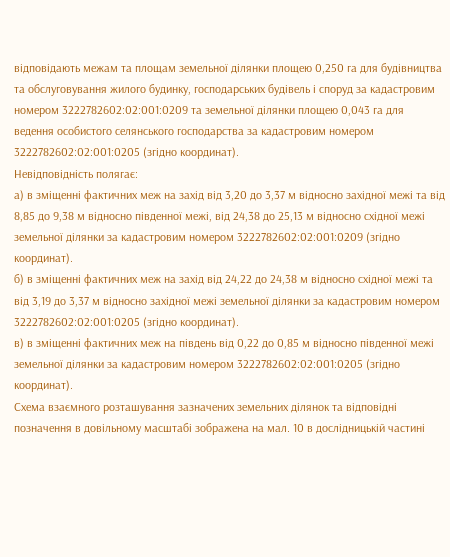відповідають межам та площам земельної ділянки площею 0,250 га для будівництва та обслуговування жилого будинку, господарських будівель і споруд за кадастровим номером 3222782602:02:001:0209 та земельної ділянки площею 0,043 га для ведення особистого селянського господарства за кадастровим номером 3222782602:02:001:0205 (згідно координат).
Невідповідність полягає:
а) в зміщенні фактичних меж на захід від 3,20 до 3,37 м відносно західної межі та від 8,85 до 9,38 м відносно південної межі, від 24,38 до 25,13 м відносно східної межі земельної ділянки за кадастровим номером 3222782602:02:001:0209 (згідно координат).
б) в зміщенні фактичних меж на захід від 24,22 до 24,38 м відносно східної межі та від 3,19 до 3,37 м відносно західної межі земельної ділянки за кадастровим номером 3222782602:02:001:0205 (згідно координат).
в) в зміщенні фактичних меж на південь від 0,22 до 0,85 м відносно південної межі земельної ділянки за кадастровим номером 3222782602:02:001:0205 (згідно координат).
Схема взаємного розташування зазначених земельних ділянок та відповідні позначення в довільному масштабі зображена на мал. 10 в дослідницькій частині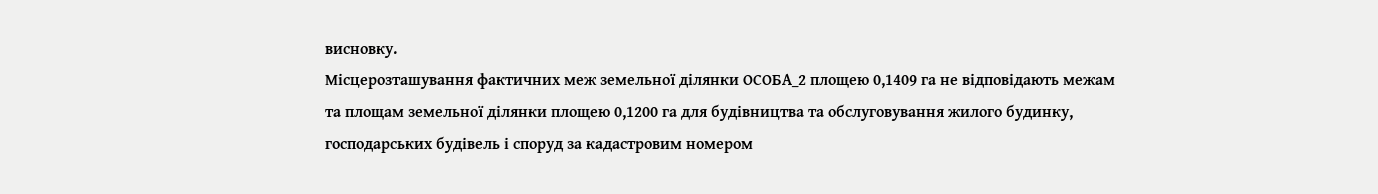висновку.
Місцерозташування фактичних меж земельної ділянки ОСОБА_2 площею 0,1409 га не відповідають межам та площам земельної ділянки площею 0,1200 га для будівництва та обслуговування жилого будинку, господарських будівель і споруд за кадастровим номером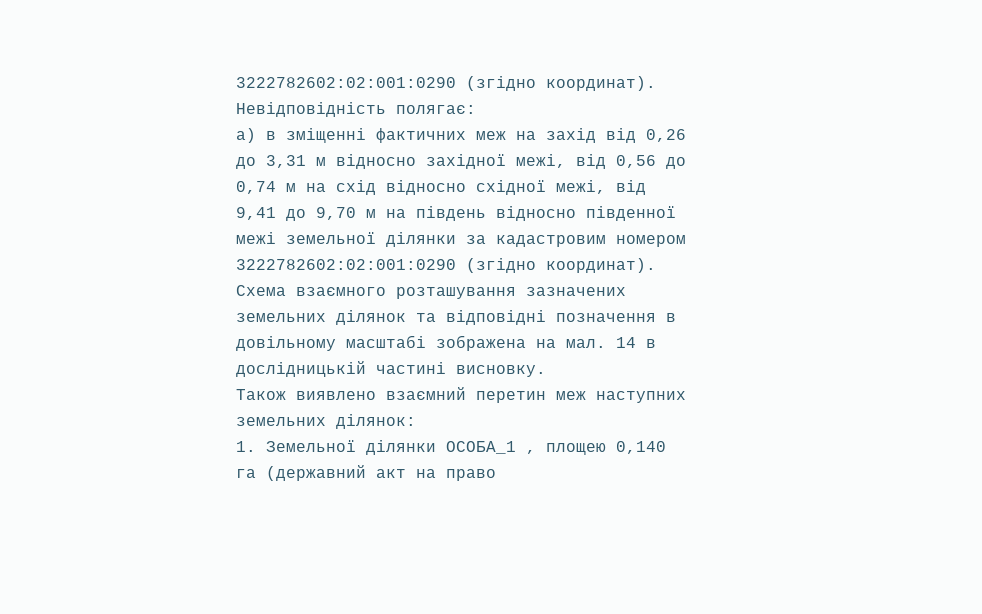3222782602:02:001:0290 (згідно координат).
Невідповідність полягає:
а) в зміщенні фактичних меж на захід від 0,26 до 3,31 м відносно західної межі, від 0,56 до 0,74 м на схід відносно східної межі, від 9,41 до 9,70 м на південь відносно південної межі земельної ділянки за кадастровим номером 3222782602:02:001:0290 (згідно координат).
Схема взаємного розташування зазначених земельних ділянок та відповідні позначення в довільному масштабі зображена на мал. 14 в дослідницькій частині висновку.
Також виявлено взаємний перетин меж наступних земельних ділянок:
1. Земельної ділянки ОСОБА_1 , площею 0,140 га (державний акт на право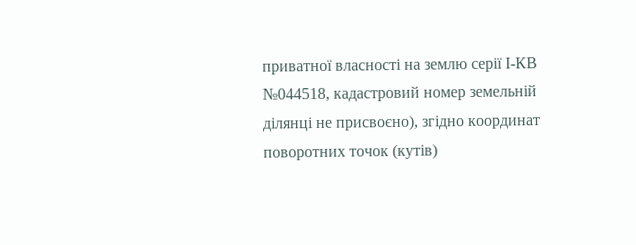приватної власності на землю серії І-КВ №044518, кадастровий номер земельній ділянці не присвоєно), згідно координат поворотних точок (кутів)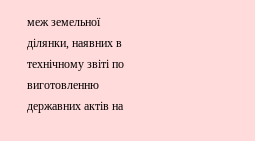меж земельної ділянки, наявних в технічному звіті по виготовленню державних актів на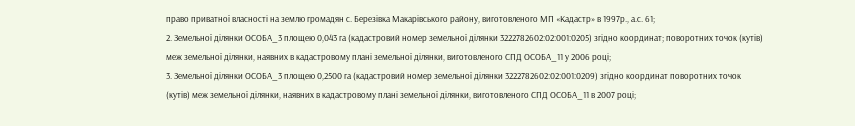право приватної власності на землю громадян с. Березівка Макарівського району, виготовленого МП «Кадастр» в 1997р., а.с. 61;
2. Земельної ділянки ОСОБА_3 площею 0,043 га (кадастровий номер земельної ділянки 3222782602:02:001:0205) згідно координат; поворотних точок (кутів) меж земельної ділянки, наявних в кадастровому плані земельної ділянки, виготовленого СПД ОСОБА_11 у 2006 році;
3. Земельної ділянки ОСОБА_3 площею 0,2500 га (кадастровий номер земельної ділянки 3222782602:02:001:0209) згідно координат поворотних точок (кутів) меж земельної ділянки, наявних в кадастровому плані земельної ділянки, виготовленого СПД ОСОБА_11 в 2007 році;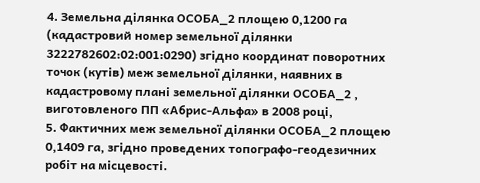4. Земельна ділянка ОСОБА_2 площею 0,1200 га (кадастровий номер земельної ділянки 3222782602:02:001:0290) згідно координат поворотних точок (кутів) меж земельної ділянки, наявних в кадастровому плані земельної ділянки ОСОБА_2 , виготовленого ПП «Абрис-Альфа» в 2008 році,
5. Фактичних меж земельної ділянки ОСОБА_2 площею 0,1409 га, згідно проведених топографо-геодезичних робіт на місцевості.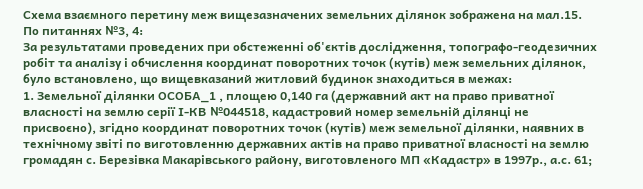Схема взаємного перетину меж вищезазначених земельних ділянок зображена на мал.15.
По питаннях №3, 4:
За результатами проведених при обстеженні об'єктів дослідження, топографо-геодезичних робіт та аналізу і обчислення координат поворотних точок (кутів) меж земельних ділянок, було встановлено, що вищевказаний житловий будинок знаходиться в межах:
1. Земельної ділянки ОСОБА_1 , площею 0,140 га (державний акт на право приватної власності на землю серії І-КВ №044518, кадастровий номер земельній ділянці не присвоєно), згідно координат поворотних точок (кутів) меж земельної ділянки, наявних в технічному звіті по виготовленню державних актів на право приватної власності на землю громадян с. Березівка Макарівського району, виготовленого МП «Кадастр» в 1997р., а.с. 61;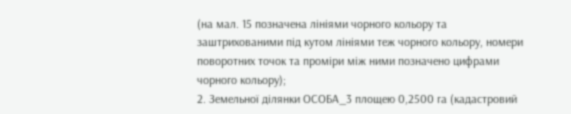(на мал. 15 позначена лініями чорного кольору та заштрихованими під кутом лініями теж чорного кольору, номери поворотних точок та проміри між ними позначено цифрами чорного кольору);
2. Земельної ділянки ОСОБА_3 площею 0,2500 га (кадастровий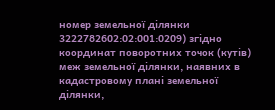номер земельної ділянки 3222782602:02:001:0209) згідно координат поворотних точок (кутів) меж земельної ділянки, наявних в кадастровому плані земельної ділянки,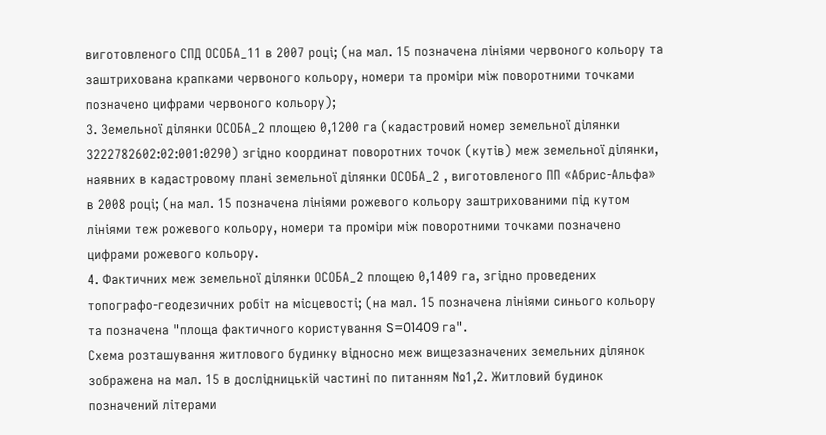виготовленого СПД ОСОБА_11 в 2007 році; (на мал. 15 позначена лініями червоного кольору та заштрихована крапками червоного кольору, номери та проміри між поворотними точками позначено цифрами червоного кольору);
3. Земельної ділянки ОСОБА_2 площею 0,1200 га (кадастровий номер земельної ділянки 3222782602:02:001:0290) згідно координат поворотних точок (кутів) меж земельної ділянки, наявних в кадастровому плані земельної ділянки ОСОБА_2 , виготовленого ПП «Абрис-Альфа» в 2008 році; (на мал. 15 позначена лініями рожевого кольору заштрихованими під кутом лініями теж рожевого кольору, номери та проміри між поворотними точками позначено цифрами рожевого кольору.
4. Фактичних меж земельної ділянки ОСОБА_2 площею 0,1409 га, згідно проведених топографо-геодезичних робіт на місцевості; (на мал. 15 позначена лініями синього кольору та позначена "площа фактичного користування S=01409 га".
Схема розташування житлового будинку відносно меж вищезазначених земельних ділянок зображена на мал. 15 в дослідницькій частині по питанням №1,2. Житловий будинок позначений літерами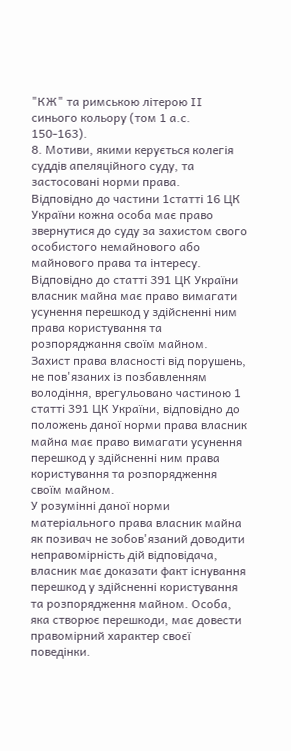"КЖ" та римською літерою ІІ синього кольору (том 1 а.с. 150-163).
8. Мотиви, якими керується колегія суддів апеляційного суду, та застосовані норми права.
Відповідно до частини 1статті 16 ЦК України кожна особа має право звернутися до суду за захистом свого особистого немайнового або майнового права та інтересу.
Відповідно до статті 391 ЦК України власник майна має право вимагати усунення перешкод у здійсненні ним права користування та розпоряджання своїм майном.
Захист права власності від порушень, не пов'язаних із позбавленням володіння, врегульовано частиною 1 статті 391 ЦК України, відповідно до положень даної норми права власник майна має право вимагати усунення перешкод у здійсненні ним права користування та розпорядження своїм майном.
У розумінні даної норми матеріального права власник майна як позивач не зобов'язаний доводити неправомірність дій відповідача, власник має доказати факт існування перешкод у здійсненні користування та розпорядження майном. Особа, яка створює перешкоди, має довести правомірний характер своєї поведінки.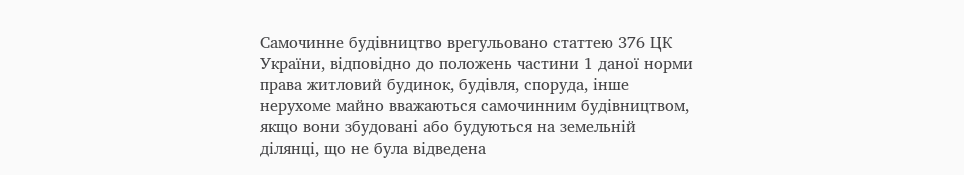Самочинне будівництво врегульовано статтею 376 ЦК України, відповідно до положень частини 1 даної норми права житловий будинок, будівля, споруда, інше нерухоме майно вважаються самочинним будівництвом, якщо вони збудовані або будуються на земельній ділянці, що не була відведена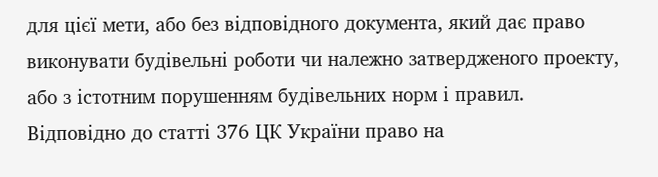для цієї мети, або без відповідного документа, який дає право виконувати будівельні роботи чи належно затвердженого проекту, або з істотним порушенням будівельних норм і правил.
Відповідно до статті 376 ЦК України право на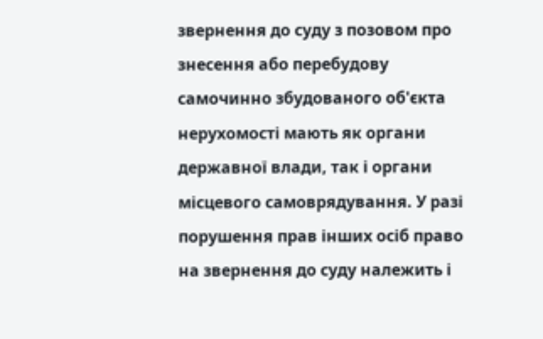звернення до суду з позовом про знесення або перебудову самочинно збудованого об'єкта нерухомості мають як органи державної влади, так і органи місцевого самоврядування. У разі порушення прав інших осіб право на звернення до суду належить і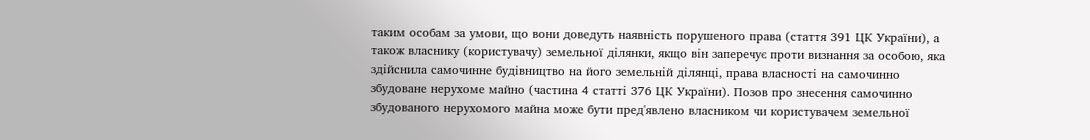таким особам за умови, що вони доведуть наявність порушеного права (стаття 391 ЦК України), а також власнику (користувачу) земельної ділянки, якщо він заперечує проти визнання за особою, яка здійснила самочинне будівництво на його земельній ділянці, права власності на самочинно збудоване нерухоме майно (частина 4 статті 376 ЦК України). Позов про знесення самочинно збудованого нерухомого майна може бути пред'явлено власником чи користувачем земельної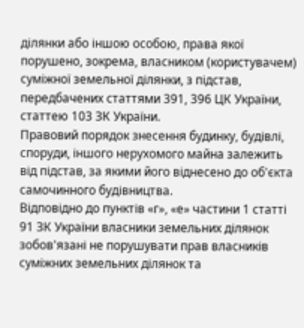ділянки або іншою особою, права якої порушено, зокрема, власником (користувачем) суміжної земельної ділянки, з підстав, передбачених статтями 391, 396 ЦК України, статтею 103 ЗК України.
Правовий порядок знесення будинку, будівлі, споруди, іншого нерухомого майна залежить від підстав, за якими його віднесено до об'єкта самочинного будівництва.
Відповідно до пунктів «г», «е» частини 1 статті 91 ЗК України власники земельних ділянок зобов'язані не порушувати прав власників суміжних земельних ділянок та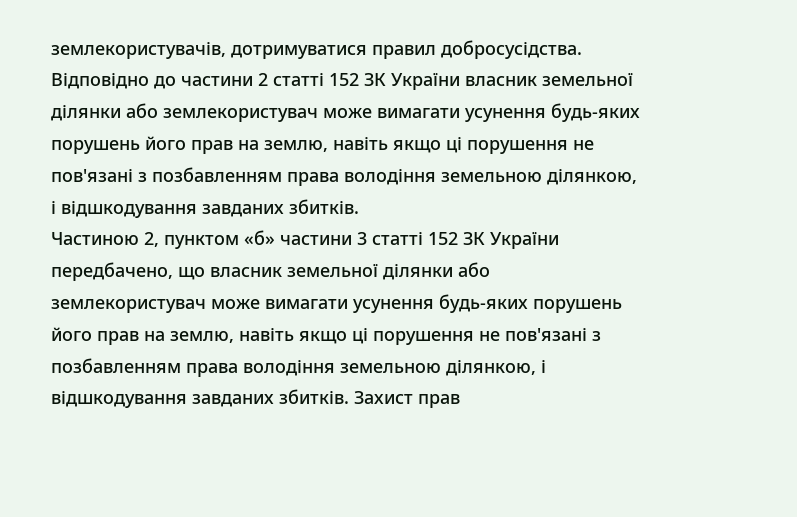землекористувачів, дотримуватися правил добросусідства.
Відповідно до частини 2 статті 152 ЗК України власник земельної ділянки або землекористувач може вимагати усунення будь-яких порушень його прав на землю, навіть якщо ці порушення не пов'язані з позбавленням права володіння земельною ділянкою, і відшкодування завданих збитків.
Частиною 2, пунктом «б» частини 3 статті 152 ЗК України передбачено, що власник земельної ділянки або землекористувач може вимагати усунення будь-яких порушень його прав на землю, навіть якщо ці порушення не пов'язані з позбавленням права володіння земельною ділянкою, і відшкодування завданих збитків. Захист прав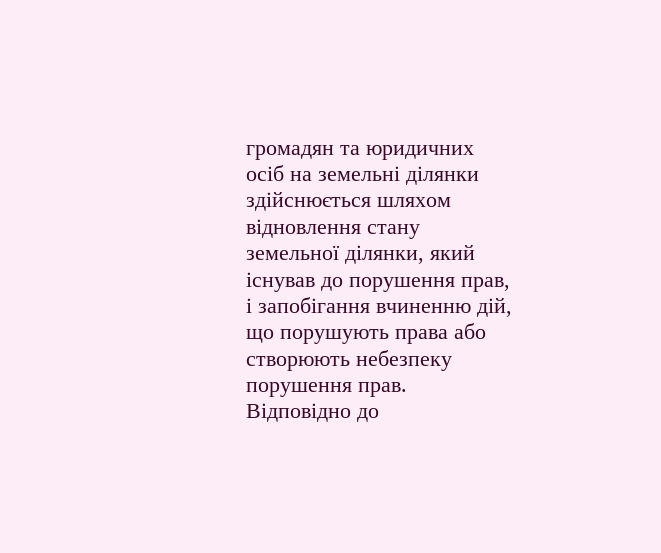громадян та юридичних осіб на земельні ділянки здійснюється шляхом відновлення стану земельної ділянки, який існував до порушення прав, і запобігання вчиненню дій, що порушують права або створюють небезпеку порушення прав.
Відповідно до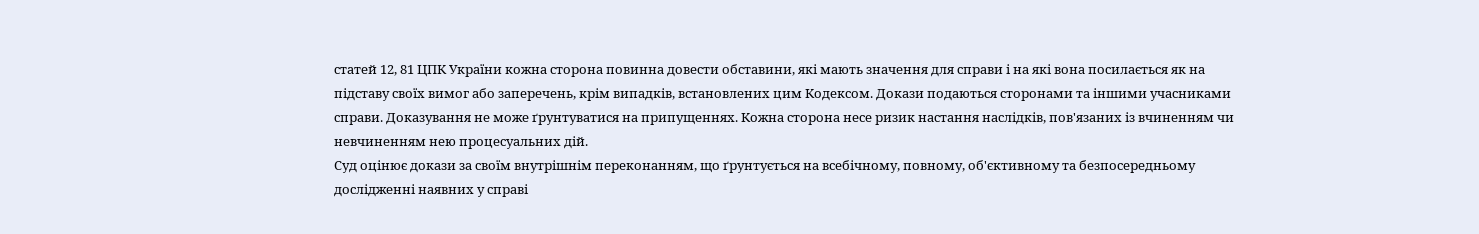статей 12, 81 ЦПК України кожна сторона повинна довести обставини, які мають значення для справи і на які вона посилається як на підставу своїх вимог або заперечень, крім випадків, встановлених цим Кодексом. Докази подаються сторонами та іншими учасниками справи. Доказування не може ґрунтуватися на припущеннях. Кожна сторона несе ризик настання наслідків, пов'язаних із вчиненням чи невчиненням нею процесуальних дій.
Суд оцінює докази за своїм внутрішнім переконанням, що ґрунтується на всебічному, повному, об'єктивному та безпосередньому дослідженні наявних у справі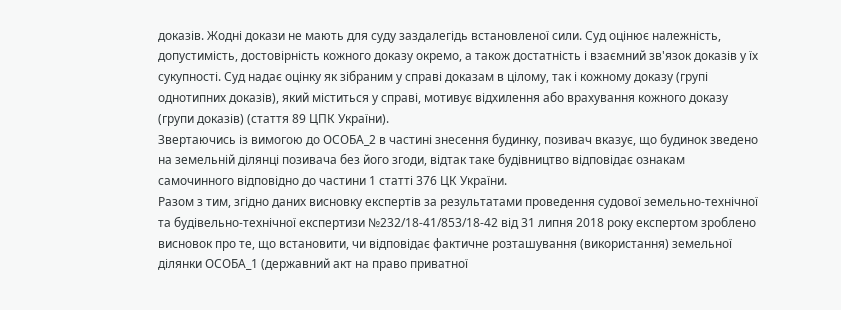доказів. Жодні докази не мають для суду заздалегідь встановленої сили. Суд оцінює належність, допустимість, достовірність кожного доказу окремо, а також достатність і взаємний зв'язок доказів у їх сукупності. Суд надає оцінку як зібраним у справі доказам в цілому, так і кожному доказу (групі однотипних доказів), який міститься у справі, мотивує відхилення або врахування кожного доказу (групи доказів) (стаття 89 ЦПК України).
Звертаючись із вимогою до ОСОБА_2 в частині знесення будинку, позивач вказує, що будинок зведено на земельній ділянці позивача без його згоди, відтак таке будівництво відповідає ознакам самочинного відповідно до частини 1 статті 376 ЦК України.
Разом з тим, згідно даних висновку експертів за результатами проведення судової земельно-технічної та будівельно-технічної експертизи №232/18-41/853/18-42 від 31 липня 2018 року експертом зроблено висновок про те, що встановити, чи відповідає фактичне розташування (використання) земельної ділянки ОСОБА_1 (державний акт на право приватної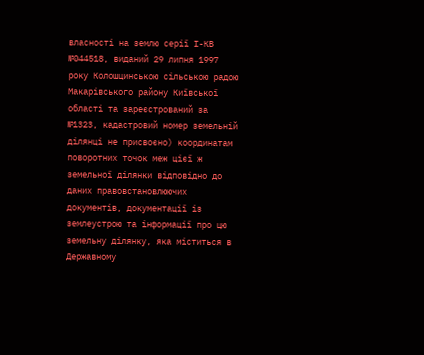власності на землю серії І-КВ №044518, виданий 29 липня 1997 року Колошцинською сільською радою Макарівського району Київської області та зареєстрований за №1323, кадастровий номер земельній ділянці не присвоєно) координатам поворотних точок меж цієї ж земельної ділянки відповідно до даних правовстановлюючих документів, документації із землеустрою та інформації про цю земельну ділянку, яка міститься в Державному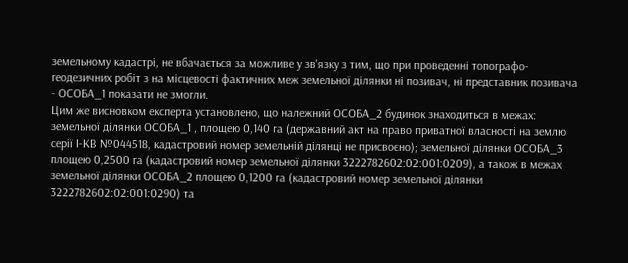земельному кадастрі, не вбачається за можливе у зв'язку з тим, що при проведенні топографо-геодезичних робіт з на місцевості фактичних меж земельної ділянки ні позивач, ні представник позивача - ОСОБА_1 показати не змогли.
Цим же висновком експерта установлено, що належний ОСОБА_2 будинок знаходиться в межах: земельної ділянки ОСОБА_1 , площею 0,140 га (державний акт на право приватної власності на землю серії І-КВ №044518, кадастровий номер земельній ділянці не присвоєно); земельної ділянки ОСОБА_3 площею 0,2500 га (кадастровий номер земельної ділянки 3222782602:02:001:0209), а також в межах земельної ділянки ОСОБА_2 площею 0,1200 га (кадастровий номер земельної ділянки 3222782602:02:001:0290) та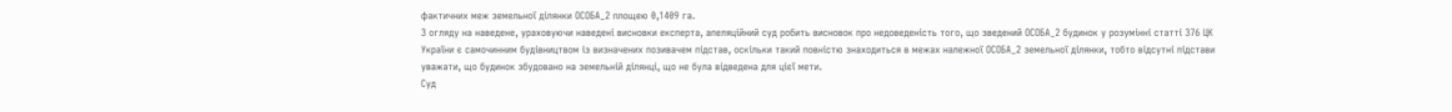фактичних меж земельної ділянки ОСОБА_2 площею 0,1409 га.
З огляду на наведене, ураховуючи наведені висновки експерта, апеляційний суд робить висновок про недоведеність того, що зведений ОСОБА_2 будинок у розумінні статті 376 ЦК України є самочинним будівництвом із визначених позивачем підстав, оскільки такий повністю знаходиться в межах належної ОСОБА_2 земельної ділянки, тобто відсутні підстави уважати, що будинок збудовано на земельній ділянці, що не була відведена для цієї мети.
Суд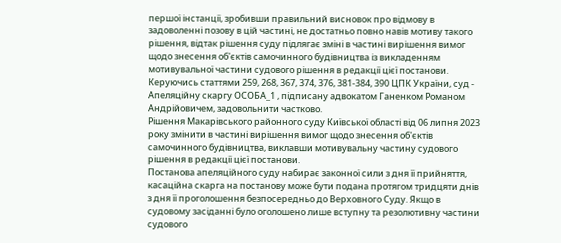першої інстанції, зробивши правильний висновок про відмову в задоволенні позову в цій частині, не достатньо повно навів мотиву такого рішення, відтак рішення суду підлягає зміні в частині вирішення вимог щодо знесення об'єктів самочинного будівництва із викладенням мотивувальної частини судового рішення в редакції цієї постанови.
Керуючись статтями 259, 268, 367, 374, 376, 381-384, 390 ЦПК України, суд -
Апеляційну скаргу ОСОБА_1 , підписану адвокатом Ганенком Романом Андрійовичем, задовольнити частково.
Рішення Макарівського районного суду Київської області від 06 липня 2023 року змінити в частині вирішення вимог щодо знесення об'єктів самочинного будівництва, виклавши мотивувальну частину судового рішення в редакції цієї постанови.
Постанова апеляційного суду набирає законної сили з дня її прийняття, касаційна скарга на постанову може бути подана протягом тридцяти днів з дня її проголошення безпосередньо до Верховного Суду. Якщо в судовому засіданні було оголошено лише вступну та резолютивну частини судового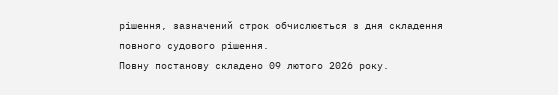рішення, зазначений строк обчислюється з дня складення повного судового рішення.
Повну постанову складено 09 лютого 2026 року.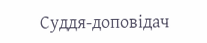Суддя-доповідач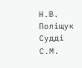Н.В. Поліщук
Судді С.М.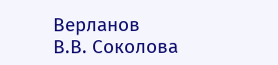Верланов
В.В. Соколова